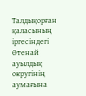Талдықорған қаласының іргесіндегі Өтенай ауылдық округінің аумағына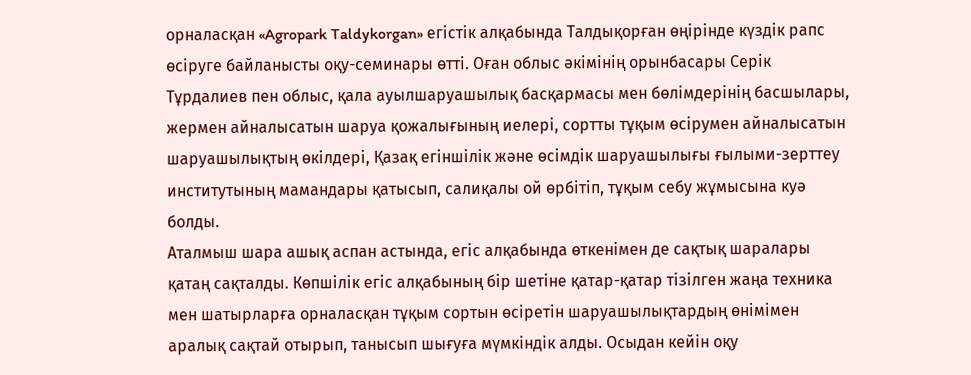орналасқан «Agropark Taldykorgan» егістік алқабында Талдықорған өңірінде күздік рапс өсіруге байланысты оқу-семинары өтті. Оған облыс әкімінің орынбасары Серік Тұрдалиев пен облыс, қала ауылшаруашылық басқармасы мен бөлімдерінің басшылары, жермен айналысатын шаруа қожалығының иелері, сортты тұқым өсірумен айналысатын шаруашылықтың өкілдері, Қазақ егіншілік және өсімдік шаруашылығы ғылыми-зерттеу институтының мамандары қатысып, салиқалы ой өрбітіп, тұқым себу жұмысына куә болды.
Аталмыш шара ашық аспан астында, егіс алқабында өткенімен де сақтық шаралары қатаң сақталды. Көпшілік егіс алқабының бір шетіне қатар-қатар тізілген жаңа техника мен шатырларға орналасқан тұқым сортын өсіретін шаруашылықтардың өнімімен аралық сақтай отырып, танысып шығуға мүмкіндік алды. Осыдан кейін оқу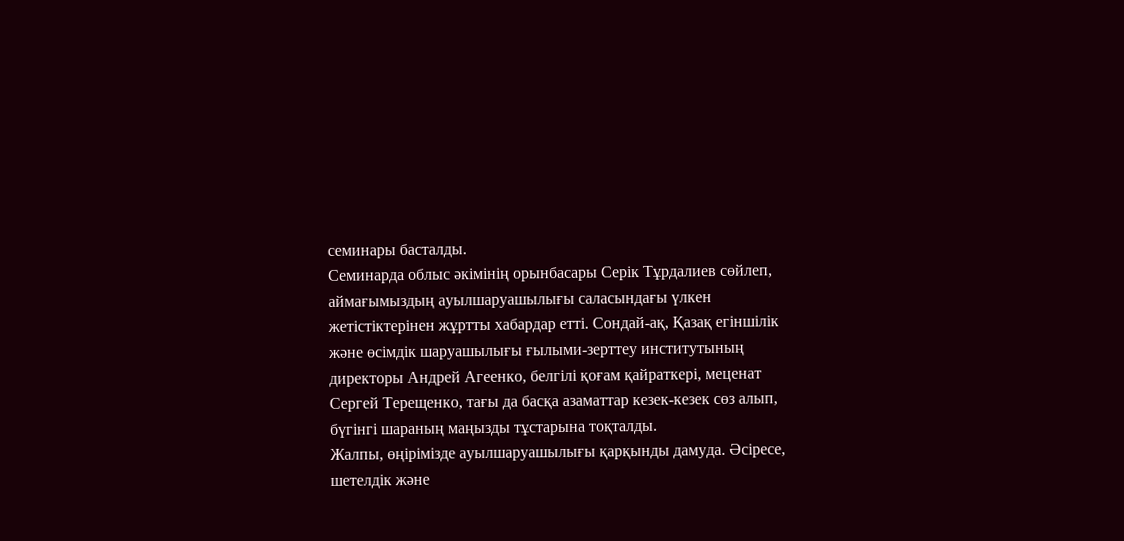семинары басталды.
Семинарда облыс әкімінің орынбасары Серік Тұрдалиев сөйлеп, аймағымыздың ауылшаруашылығы саласындағы үлкен жетістіктерінен жұртты хабардар етті. Сондай-ақ, Қазақ егіншілік және өсімдік шаруашылығы ғылыми-зерттеу институтының директоры Андрей Агеенко, белгілі қоғам қайраткері, меценат Сергей Терещенко, тағы да басқа азаматтар кезек-кезек сөз алып, бүгінгі шараның маңызды тұстарына тоқталды.
Жалпы, өңірімізде ауылшаруашылығы қарқынды дамуда. Әсіресе, шетелдік және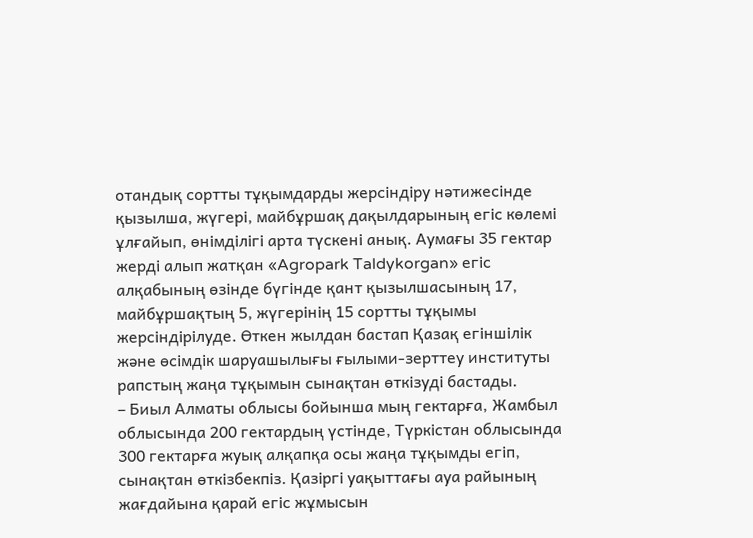отандық сортты тұқымдарды жерсіндіру нәтижесінде қызылша, жүгері, майбұршақ дақылдарының егіс көлемі ұлғайып, өнімділігі арта түскені анық. Аумағы 35 гектар жерді алып жатқан «Agropark Taldykorgan» егіс алқабының өзінде бүгінде қант қызылшасының 17, майбұршақтың 5, жүгерінің 15 сортты тұқымы жерсіндірілуде. Өткен жылдан бастап Қазақ егіншілік және өсімдік шаруашылығы ғылыми-зерттеу институты рапстың жаңа тұқымын сынақтан өткізуді бастады.
– Биыл Алматы облысы бойынша мың гектарға, Жамбыл облысында 200 гектардың үстінде, Түркістан облысында 300 гектарға жуық алқапқа осы жаңа тұқымды егіп, сынақтан өткізбекпіз. Қазіргі уақыттағы ауа райының жағдайына қарай егіс жұмысын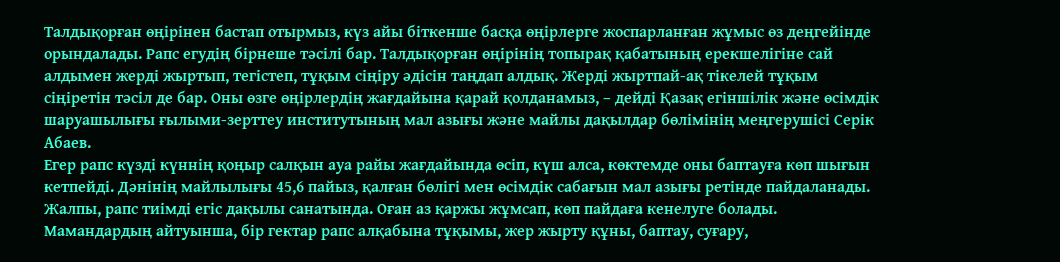Талдықорған өңірінен бастап отырмыз, күз айы біткенше басқа өңірлерге жоспарланған жұмыс өз деңгейінде орындалады. Рапс егудің бірнеше тәсілі бар. Талдықорған өңірінің топырақ қабатының ерекшелігіне сай алдымен жерді жыртып, тегістеп, тұқым сіңіру әдісін таңдап алдық. Жерді жыртпай-ақ тікелей тұқым сіңіретін тәсіл де бар. Оны өзге өңірлердің жағдайына қарай қолданамыз, – дейді Қазақ егіншілік және өсімдік шаруашылығы ғылыми-зерттеу институтының мал азығы және майлы дақылдар бөлімінің меңгерушісі Серік Абаев.
Егер рапс күзді күннің қоңыр салқын ауа райы жағдайында өсіп, күш алса, көктемде оны баптауға көп шығын кетпейді. Дәнінің майлылығы 45,6 пайыз, қалған бөлігі мен өсімдік сабағын мал азығы ретінде пайдаланады.
Жалпы, рапс тиімді егіс дақылы санатында. Оған аз қаржы жұмсап, көп пайдаға кенелуге болады. Мамандардың айтуынша, бір гектар рапс алқабына тұқымы, жер жырту құны, баптау, суғару,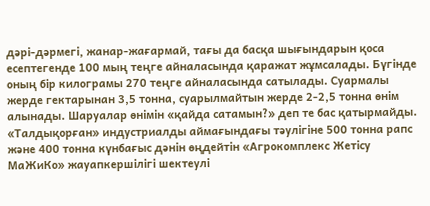дәрі-дәрмегі, жанар-жағармай, тағы да басқа шығындарын қоса есептегенде 100 мың теңге айналасында қаражат жұмсалады. Бүгінде оның бір килограмы 270 теңге айналасында сатылады. Суармалы жерде гектарынан 3,5 тонна, суарылмайтын жерде 2-2,5 тонна өнім алынады. Шаруалар өнімін «қайда сатамын?» деп те бас қатырмайды. «Талдықорған» индустриалды аймағындағы тәулігіне 500 тонна рапс және 400 тонна күнбағыс дәнін өңдейтін «Агрокомплекс Жетісу МаЖиКо» жауапкершілігі шектеулі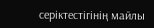серіктестігінің майлы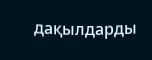дақылдарды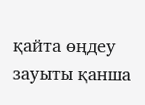қайта өңдеу зауыты қанша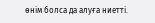өнім болса да алуға ниетті.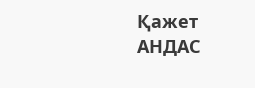Қажет АНДАС